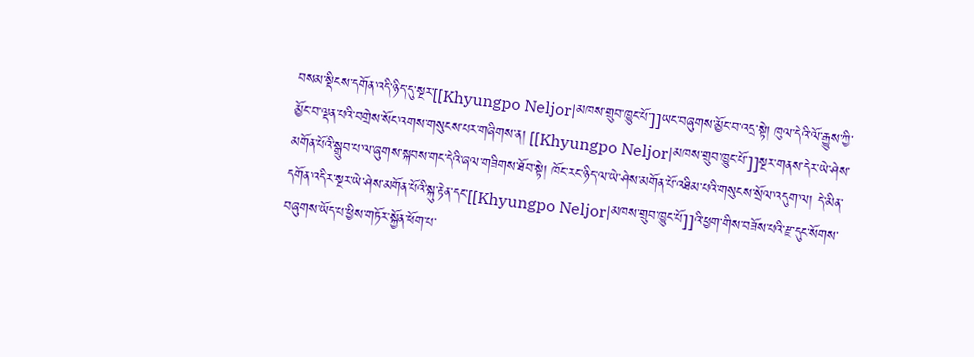བསམ་སྡིངས་དགོན་འདི་ཉིད་དུ་སྔར་[[Khyungpo Neljor|མཁས་གྲུབ་ཁྱུང་པོ་]]ཡང་བཞུགས་མྱོང་བ་འདྲ་སྟེ། ཁུལ་དེའི་ལོ་རྒྱུས་ཀྱི་མྱོང་བ་ལྡན་པའི་བགྲེས་སོང་འགས་གསུངས་པར་གཞིགས་ན། [[Khyungpo Neljor|མཁས་གྲུབ་ཁྱུང་པོ་]]སྔར་གནས་དེར་ཡེ་ཤེས་མགོན་པོའི་སྒྲུབ་པ་ལ་ཞུགས་སྐབས་གང་དེའི་ཞལ་གཟིགས་ཐོབ་སྟེ། ཁོང་རང་ཉིད་ལ་ཡེ་ཤེས་མགོན་པོ་འཐིམ་པའི་གསུངས་སྲོལ་འདུག་ལ། དེ་མིན་དགོན་འདིར་སྔར་ཡེ་ཤེས་མགོན་པོའི་སྐུ་རྟེན་དང་[[Khyungpo Neljor|མཁས་གྲུབ་ཁྱུང་པོ]]འི་ཕྱག་གིས་བཟོས་པའི་རྫ་དུང་སོགས་བཞུགས་ཡོད་པ་ཕྱིས་གཏོར་སྐྱོན་ཕོག་པ་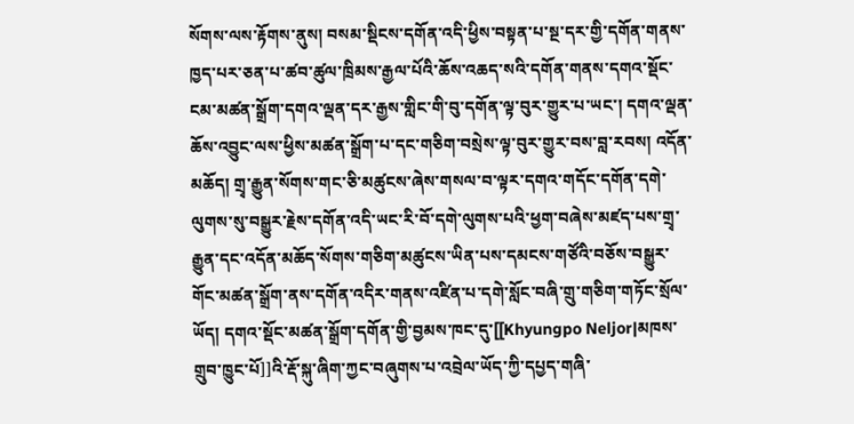སོགས་ལས་རྟོགས་ནུས། བསམ་སྡིངས་དགོན་འདི་ཕྱིས་བསྟན་པ་སྔ་དར་གྱི་དགོན་གནས་ཁྱད་པར་ཅན་པ་ཚབ་ཚུལ་ཁྲིམས་རྒྱལ་པོའི་ཆོས་འཆད་སའི་དགོན་གནས་དགའ་སྡོང་ངམ་མཚན་སྒྲོག་དགའ་ལྡན་དར་རྒྱས་གླིང་གི་བུ་དགོན་ལྟ་བུར་གྱུར་པ་ཡང་། དགའ་ལྡན་ཆོས་འབྱུང་ལས་ཕྱིས་མཚན་སྒྲོག་པ་དང་གཅིག་བསྲེས་ལྟ་བུར་གྱུར་བས་བླ་རབས། འདོན་མཆོད། གྲྭ་རྒྱུན་སོགས་གང་ཅི་མཚུངས་ཞེས་གསལ་བ་ལྟར་དགའ་གདོང་དགོན་དགེ་ལུགས་སུ་བསྒྱུར་རྗེས་དགོན་འདི་ཡང་རི་བོ་དགེ་ལུགས་པའི་ཕྱག་བཞེས་མཛད་པས་གྲྭ་རྒྱུན་དང་འདོན་མཆོད་སོགས་གཅིག་མཚུངས་ཡིན་པས་དམངས་གཙོའི་བཅོས་བསྒྱུར་གོང་མཚན་སྒྲོག་ནས་དགོན་འདིར་གནས་འཛིན་པ་དགེ་སློང་བཞི་གྲུ་གཅིག་གཏོང་སྲོལ་ཡོད། དགའ་སྡོང་མཚན་སྒྲོག་དགོན་གྱི་བྱམས་ཁང་དུ་[[Khyungpo Neljor|མཁས་གྲུབ་ཁྱུང་པོ]]འི་རྡོ་སྐུ་ཞིག་ཀྱང་བཞུགས་པ་འབྲེལ་ཡོད་ཀྱི་དཔྱད་གཞི་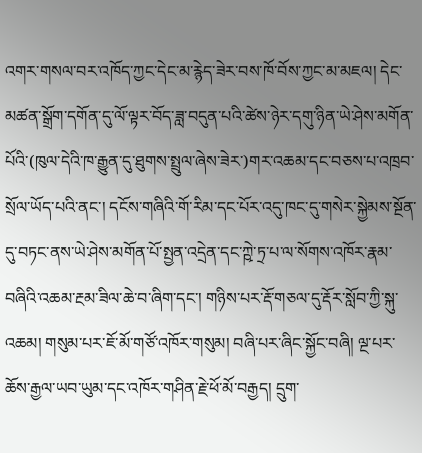འགར་གསལ་བར་འཁོད་ཀྱང་དེང་མ་རྙེད་ཟེར་བས་ཁོ་བོས་ཀྱང་མ་མཇལ། དེང་མཚན་སྒྲོག་དགོན་དུ་ལོ་ལྟར་བོད་ཟླ་བདུན་པའི་ཚེས་ཉེར་དགུ་ཉིན་ཡེ་ཤེས་མགོན་པོའི་(ཁུལ་དེའི་ཁ་རྒྱུན་དུ་ཐུགས་སྤྲུལ་ཞེས་ཟེར་)གར་འཆམ་དང་བཅས་པ་འཁྲབ་སྲོལ་ཡོད་པའི་ནང་། དངོས་གཞིའི་གོ་རིམ་དང་པོར་འདུ་ཁང་དུ་གསེར་སྐྱེམས་སྔོན་དུ་བཏང་ནས་ཡེ་ཤེས་མགོན་པོ་སྤྱན་འདྲེན་དང་ཀྵེ་ཏྲ་པ་ལ་སོགས་འཁོར་རྣམ་བཞིའི་འཆམ་རྔམ་ཟིལ་ཆེ་བ་ཞིག་དང་། གཉིས་པར་རྡོ་གཅལ་དུ་རྡོར་སློབ་ཀྱི་སྐུ་འཆམ། གསུམ་པར་ཇོ་མོ་གཙོ་འཁོར་གསུམ། བཞི་པར་ཞིང་སྐྱོང་བཞི། ལྔ་པར་ཆོས་རྒྱལ་ཡབ་ཡུམ་དང་འཁོར་གཤིན་རྗེ་ཕོ་མོ་བརྒྱད། དྲུག་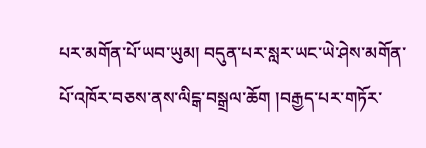པར་མགོན་པོ་ཡབ་ཡུམ། བདུན་པར་སླར་ཡང་ཡེ་ཤེས་མགོན་པོ་འཁོར་བཅས་ནས་ལིངྒ་བསྒྲལ་ཆོག །བརྒྱད་པར་གཏོར་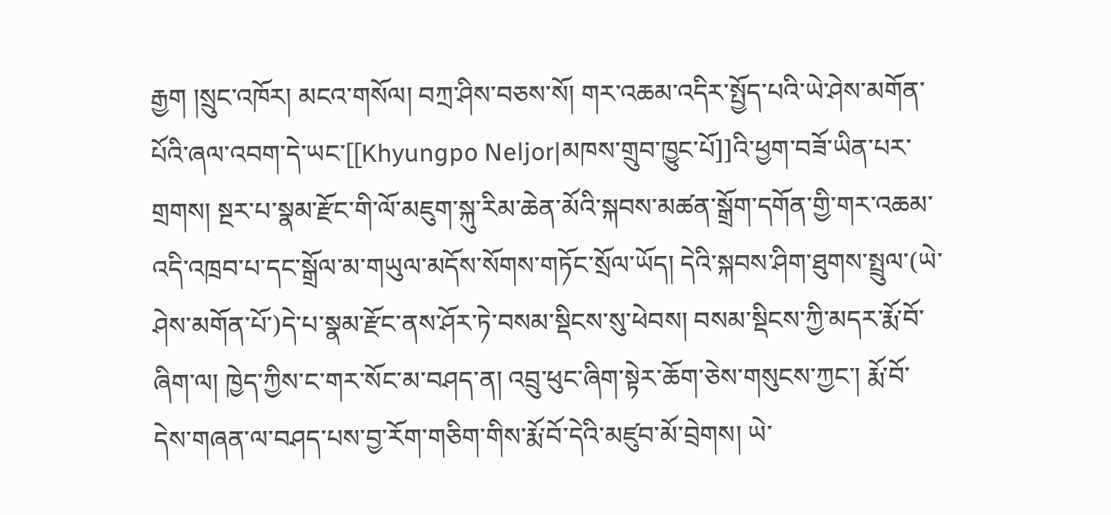རྒྱག །སྲུང་འཁོར། མངའ་གསོལ། བཀྲ་ཤིས་བཅས་སོ། གར་འཆམ་འདིར་སྤྱོད་པའི་ཡེ་ཤེས་མགོན་པོའི་ཞལ་འབག་དེ་ཡང་[[Khyungpo Neljor|མཁས་གྲུབ་ཁྱུང་པོ]]འི་ཕྱག་བཟོ་ཡིན་པར་གྲགས། སྔར་པ་སྣམ་རྫོང་གི་ལོ་མཇུག་སྐུ་རིམ་ཆེན་མོའི་སྐབས་མཚན་སྒྲོག་དགོན་གྱི་གར་འཆམ་འདི་འཁྲབ་པ་དང་སྒྲོལ་མ་གཡུལ་མདོས་སོགས་གཏོང་སྲོལ་ཡོད། དེའི་སྐབས་ཤིག་ཐུགས་སྤྲུལ་(ཡེ་ཤེས་མགོན་པོ་)དེ་པ་སྣམ་རྫོང་ནས་ཤོར་ཏེ་བསམ་སྡིངས་སུ་ཕེབས། བསམ་སྡིངས་ཀྱི་མདར་རྨོ་བོ་ཞིག་ལ། ཁྱེད་ཀྱིས་ང་གར་སོང་མ་བཤད་ན། འབྲུ་ཕུང་ཞིག་སྟེར་ཆོག་ཅེས་གསུངས་ཀྱང་། རྨོ་བོ་དེས་གཞན་ལ་བཤད་པས་བྱ་རོག་གཅིག་གིས་རྨོ་བོ་དེའི་མཛུབ་མོ་བྲེགས། ཡེ་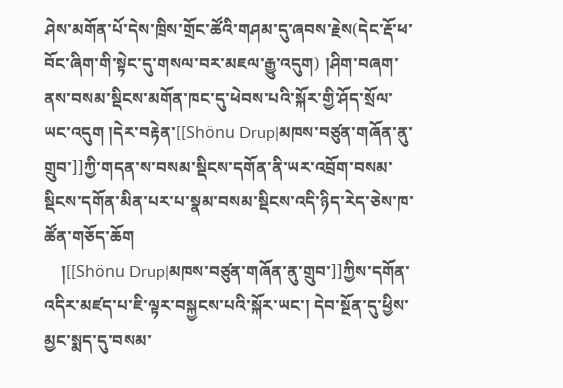ཤེས་མགོན་པོ་དེས་ཁྲིས་གྲོང་ཚོའི་གཤམ་དུ་ཞབས་རྗེས(དེང་རྡོ་ཕ་བོང་ཞིག་གི་སྟེང་དུ་གསལ་བར་མཇལ་རྒྱུ་འདུག) །ཤིག་བཞག་ནས་བསམ་སྡིངས་མགོན་ཁང་དུ་ཕེབས་པའི་སྐོར་གྱི་ཤོད་སྲོལ་ཡང་འདུག །དེར་བརྟེན་[[Shönu Drup|མཁས་བཙུན་གཞོན་ནུ་གྲུབ་]]ཀྱི་གདན་ས་བསམ་སྡིངས་དགོན་ནི་ཡར་འབྲོག་བསམ་སྡིངས་དགོན་མིན་པར་པ་སྣམ་བསམ་སྡིངས་འདི་ཉིད་རེད་ཅེས་ཁ་ཚོན་གཅོད་ཆོག
    །[[Shönu Drup|མཁས་བཙུན་གཞོན་ནུ་གྲུབ་]]ཀྱིས་དགོན་འདིར་མཛད་པ་ཇི་ལྟར་བསྐྱངས་པའི་སྐོར་ཡང་། དེབ་སྔོན་དུ་ཕྱིས་མྱང་སྨད་དུ་བསམ་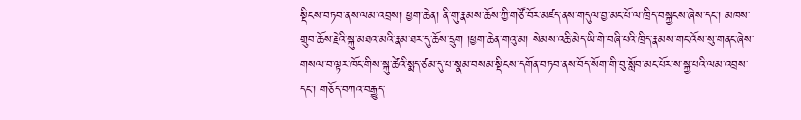སྡིངས་བཏབ་ནས་ལམ་འབྲས། ཕྱག་ཆེན། ནི་གུ་རྣམས་ཆོས་ཀྱི་གཙོ་བོར་མཛད་ནས་གདུལ་བྱ་མང་པོ་ལ་ཁྲིད་བསྐྱངས་ཞེས་དང་། མཁས་གྲུབ་ཆོས་རྗེའི་སྐུ་མཐའ་མའི་རྣམ་ཐར་དུ་ཆོས་དྲུག །ཕྱག་ཆེན་གའུ་མ། སེམས་འཆི་མེད་ཡི་གེ་བཞི་པའི་ཁྲིད་རྣམས་གང་འོས་སུ་གནང་ཞེས་གསལ་བ་ལྟར་ཁོང་གིས་སྐུ་ཚེའི་སྨད་ཙམ་དུ་པ་སྣམ་བསམ་སྡིངས་དགོན་བཏབ་ནས་བོད་སོག་གི་བུ་སློབ་མང་པོར་ས་སྐྱ་པའི་ལམ་འབྲས་དང་། གཅོད་བཀའ་བརྒྱུད་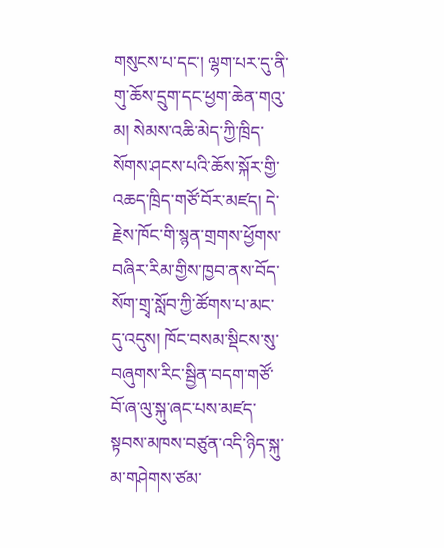གསུངས་པ་དང་། ལྷག་པར་དུ་ནི་གུ་ཆོས་དྲུག་དང་ཕྱག་ཆེན་གའུ་མ། སེམས་འཆི་མེད་ཀྱི་ཁྲིད་སོགས་ཤངས་པའི་ཆོས་སྐོར་གྱི་འཆད་ཁྲིད་གཙོ་བོར་མཛད། དེ་རྗེས་ཁོང་གི་སྙན་གྲགས་ཕྱོགས་བཞིར་རིམ་གྱིས་ཁྱབ་ནས་བོད་སོག་གྲྭ་སློབ་ཀྱི་ཚོགས་པ་མང་དུ་འདུས། ཁོང་བསམ་སྡིངས་སུ་བཞུགས་རིང་སྦྱིན་བདག་གཙོ་བོ་ཞ་ལུ་སྐུ་ཞང་པས་མཛད་སྟབས་མཁས་བཙུན་འདི་ཉིད་སྐུ་མ་གཤེགས་ཙམ་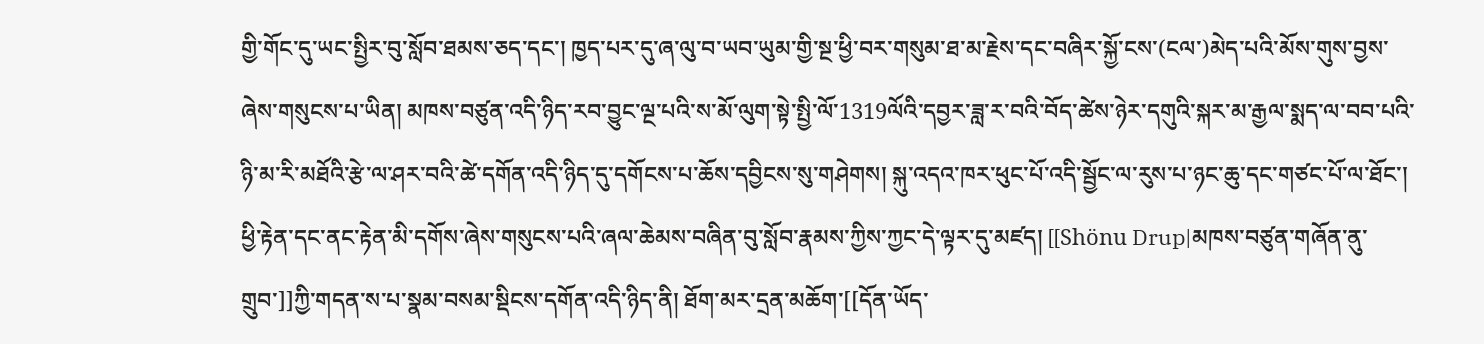གྱི་གོང་དུ་ཡང་སྤྱིར་བུ་སློབ་ཐམས་ཅད་དང་། ཁྱད་པར་དུ་ཞ་ལུ་བ་ཡབ་ཡུམ་གྱི་སྔ་ཕྱི་བར་གསུམ་ཐ་མ་རྗེས་དང་བཞིར་སྐྱོ་ངས་(ངལ་)མེད་པའི་མོས་གུས་བྱས་ཞེས་གསུངས་པ་ཡིན། མཁས་བཙུན་འདི་ཉིད་རབ་བྱུང་ལྔ་པའི་ས་མོ་ལུག་སྟེ་སྤྱི་ལོ་1319ལོའི་དབྱར་ཟླ་ར་བའི་བོད་ཚེས་ཉེར་དགུའི་སྐར་མ་རྒྱལ་སྨད་ལ་བབ་པའི་ཉི་མ་རི་མཐོའི་རྩེ་ལ་ཤར་བའི་ཚེ་དགོན་འདི་ཉིད་དུ་དགོངས་པ་ཆོས་དབྱིངས་སུ་གཤེགས། སྐུ་འདའ་ཁར་ཕུང་པོ་འདི་སྦྱོང་ལ་རུས་པ་ཉང་ཆུ་དང་གཙང་པོ་ལ་ཐོང་། ཕྱི་རྟེན་དང་ནང་རྟེན་མི་དགོས་ཞེས་གསུངས་པའི་ཞལ་ཆེམས་བཞིན་བུ་སློབ་རྣམས་ཀྱིས་ཀྱང་དེ་ལྟར་དུ་མཛད། [[Shönu Drup|མཁས་བཙུན་གཞོན་ནུ་གྲུབ་]]ཀྱི་གདན་ས་པ་སྣམ་བསམ་སྡིངས་དགོན་འདི་ཉིད་ནི། ཐོག་མར་དྲན་མཆོག་[[དོན་ཡོད་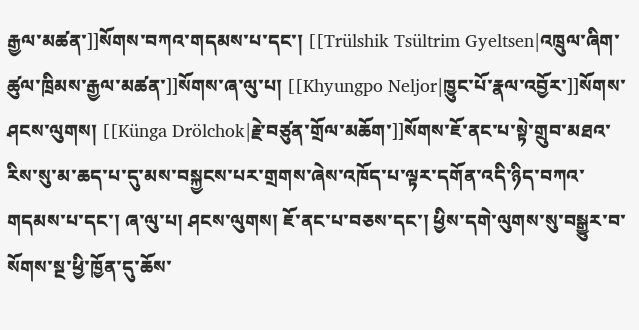རྒྱལ་མཚན་]]སོགས་བཀའ་གདམས་པ་དང་། [[Trülshik Tsültrim Gyeltsen|འཁྲུལ་ཞིག་ཚུལ་ཁྲིམས་རྒྱལ་མཚན་]]སོགས་ཞ་ལུ་པ། [[Khyungpo Neljor|ཁྱུང་པོ་རྣལ་འབྱོར་]]སོགས་ཤངས་ལུགས། [[Künga Drölchok|རྗེ་བཙུན་གྲོལ་མཆོག་]]སོགས་ཇོ་ནང་པ་སྟེ་གྲུབ་མཐའ་རིས་སུ་མ་ཆད་པ་དུ་མས་བསྐྱངས་པར་གྲགས་ཞེས་འཁོད་པ་ལྟར་དགོན་འདི་ཉིད་བཀའ་གདམས་པ་དང་། ཞ་ལུ་པ། ཤངས་ལུགས། ཇོ་ནང་པ་བཅས་དང་། ཕྱིས་དགེ་ལུགས་སུ་བསྒྱུར་བ་སོགས་སྔ་ཕྱི་ཁྱོན་དུ་ཆོས་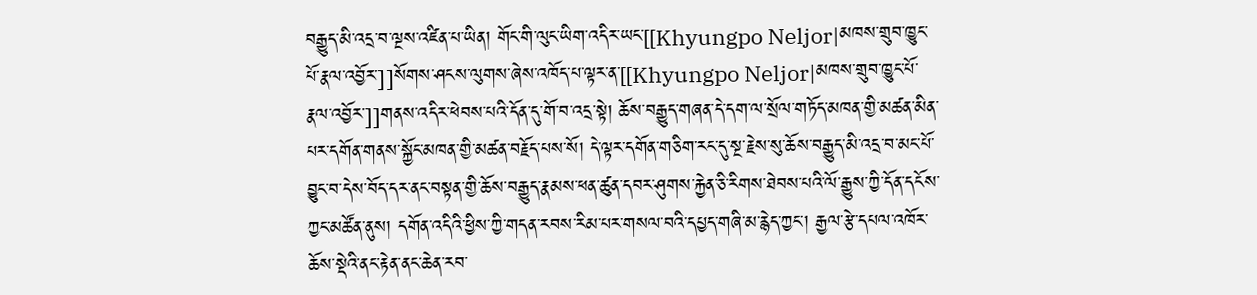བརྒྱུད་མི་འདྲ་བ་ལྔས་འཛིན་པ་ཡིན། གོང་གི་ལུང་ཡིག་འདིར་ཡང་[[Khyungpo Neljor|མཁས་གྲུབ་ཁྱུང་པོ་རྣལ་འབྱོར་]]སོགས་ཤངས་ལུགས་ཞེས་འཁོད་པ་ལྟར་ན་[[Khyungpo Neljor|མཁས་གྲུབ་ཁྱུང་པོ་རྣལ་འབྱོར་]]གནས་འདིར་ཕེབས་པའི་དོན་དུ་གོ་བ་འདྲ་སྟེ། ཆོས་བརྒྱུད་གཞན་དེ་དག་ལ་སྲོལ་གཏོད་མཁན་གྱི་མཚན་མིན་པར་དགོན་གནས་སྐྱོང་མཁན་གྱི་མཚན་བརྗོད་པས་སོ། དེ་ལྟར་དགོན་གཅིག་རང་དུ་སྔ་རྗེས་སུ་ཆོས་བརྒྱུད་མི་འདྲ་བ་མང་པོ་བྱུང་བ་དེས་བོད་དར་ནང་བསྟན་གྱི་ཆོས་བརྒྱུད་རྣམས་ཕན་ཚུན་དབར་ཤུགས་རྐྱེན་ཅི་རིགས་ཐེབས་པའི་ལོ་རྒྱུས་ཀྱི་དོན་དངོས་ཀྱང་མཚོན་ནུས། དགོན་འདིའི་ཕྱིས་ཀྱི་གདན་རབས་རིམ་པར་གསལ་བའི་དཔྱད་གཞི་མ་རྙེད་ཀྱང་། རྒྱལ་རྩེ་དཔལ་འཁོར་ཆོས་སྡེའི་ནང་རྟེན་ནང་ཆེན་རབ་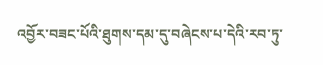འབྱོར་བཟང་པོའི་ཐུགས་དམ་དུ་བཞེངས་པ་དེའི་རབ་ཏུ་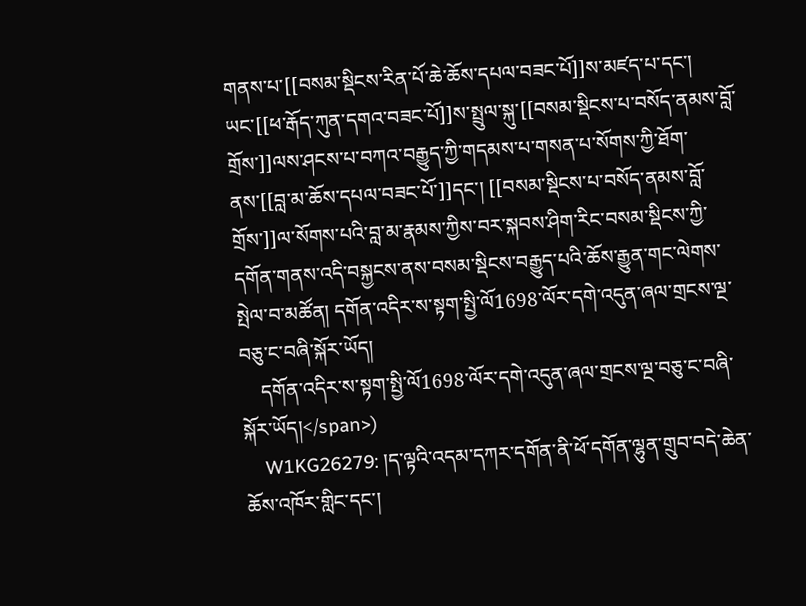གནས་པ་[[བསམ་སྡིངས་རིན་པོ་ཆེ་ཆོས་དཔལ་བཟང་པོ]]ས་མཛད་པ་དང་། ཡང་[[ཕ་རྒོད་ཀུན་དགའ་བཟང་པོ]]ས་སྤྲུལ་སྐུ་[[བསམ་སྡིངས་པ་བསོད་ནམས་བློ་གྲོས་]]ལས་ཤངས་པ་བཀའ་བརྒྱུད་ཀྱི་གདམས་པ་གསན་པ་སོགས་ཀྱི་ཐོག་ནས་[[བླ་མ་ཆོས་དཔལ་བཟང་པོ་]]དང་། [[བསམ་སྡིངས་པ་བསོད་ནམས་བློ་གྲོས་]]ལ་སོགས་པའི་བླ་མ་རྣམས་ཀྱིས་བར་སྐབས་ཤིག་རིང་བསམ་སྡིངས་ཀྱི་དགོན་གནས་འདི་བསྐྱངས་ནས་བསམ་སྡིངས་བརྒྱུད་པའི་ཆོས་རྒྱུན་གང་ལེགས་སྤེལ་བ་མཚོན། དགོན་འདིར་ས་སྟག་སྤྱི་ལོ1698་ལོར་དགེ་འདུན་ཞལ་གྲངས་ལྔ་བཅུ་ང་བཞི་སྐོར་ཡོད།
    དགོན་འདིར་ས་སྟག་སྤྱི་ལོ1698་ལོར་དགེ་འདུན་ཞལ་གྲངས་ལྔ་བཅུ་ང་བཞི་སྐོར་ཡོད།</span>)
    W1KG26279: །ད་ལྟའི་འདམ་དཀར་དགོན་ནི་ཕོ་དགོན་ལྷུན་གྲུབ་བདེ་ཆེན་ཆོས་འཁོར་གླིང་དང་།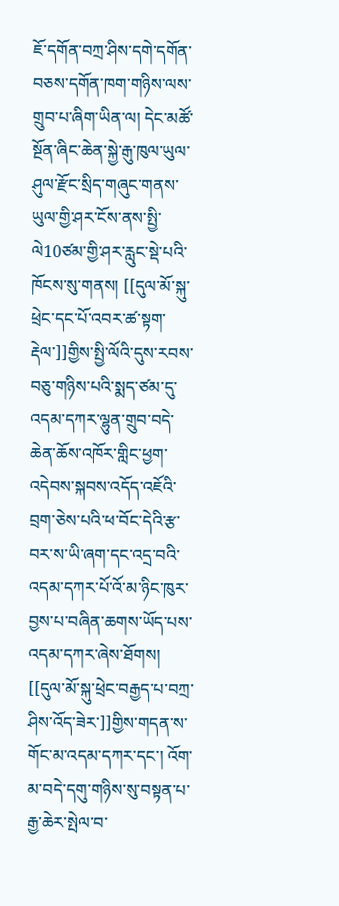ཇོ་དགོན་བཀྲ་ཤིས་དགེ་དགོན་བཅས་དགོན་ཁག་གཉིས་ལས་གྲུབ་པ་ཞིག་ཡིན་ལ། དེང་མཚོ་སྔོན་ཞིང་ཆེན་སྐྱེ་རྒུ་ཁུལ་ཡུལ་ཤུལ་རྫོང་སྲིད་གཞུང་གནས་ཡུལ་གྱི་ཤར་ངོས་ནས་སྤྱི་ལེ10ཙམ་གྱི་ཤར་རླུང་སྡེ་པའི་ཁོངས་སུ་གནས། [[དུལ་མོ་སྐུ་ཕྲེང་དང་པོ་འབར་ཚ་སྟག་རྡེལ་]]གྱིས་སྤྱི་ལོའི་དུས་རབས་བཅུ་གཉིས་པའི་སྨད་ཙམ་དུ་འདམ་དཀར་ལྷུན་གྲུབ་བདེ་ཆེན་ཆོས་འཁོར་གླིང་ཕྱག་འདེབས་སྐབས་འདོད་འཇོའི་བྲག་ཅེས་པའི་ཕ་བོང་དེའི་རྩ་བར་ས་ཡི་ཞག་དང་འདྲ་བའི་འདམ་དཀར་པོ་འོ་མ་ཉིང་ཁུར་བྱས་པ་བཞིན་ཆགས་ཡོད་པས་འདམ་དཀར་ཞེས་ཐོགས། [[དུལ་མོ་སྐུ་ཕྲེང་བརྒྱད་པ་བཀྲ་ཤིས་འོད་ཟེར་]]གྱིས་གདན་ས་གོང་མ་འདམ་དཀར་དང་། འོག་མ་བདེ་དགུ་གཉིས་སུ་བསྟན་པ་རྒྱ་ཆེར་སྤེལ་བ་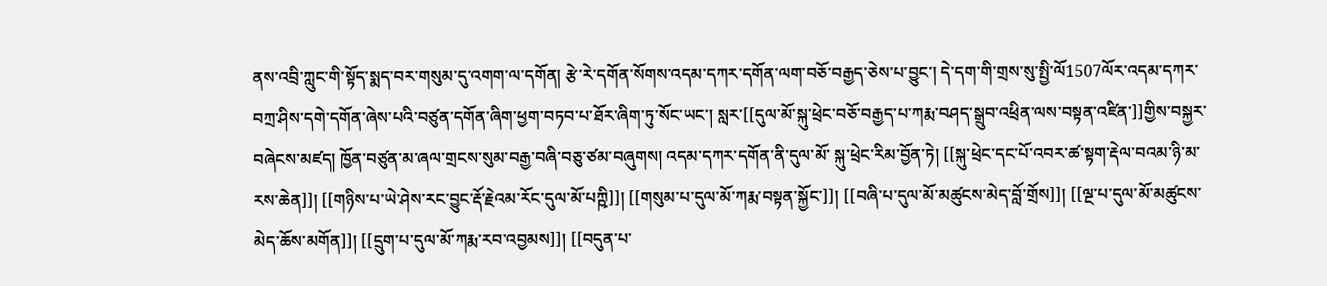ནས་འབྲི་ཀླུང་གི་སྟོད་སྨད་བར་གསུམ་དུ་འགག་ལ་དགོན། རྩེ་རེ་དགོན་སོགས་འདམ་དཀར་དགོན་ལག་བཅོ་བརྒྱད་ཅེས་པ་བྱུང་། དེ་དག་གི་གྲས་སུ་སྤྱི་ལོ1507ལོར་འདམ་དཀར་བཀྲ་ཤིས་དགེ་དགོན་ཞེས་པའི་བཙུན་དགོན་ཞིག་ཕྱག་བཏབ་པ་ཐོར་ཞིག་ཏུ་སོང་ཡང་། སླར་[[དུལ་མོ་སྐུ་ཕྲེང་བཅོ་བརྒྱད་པ་ཀརྨ་བཤད་སྒྲུབ་འཕྲིན་ལས་བསྟན་འཛིན་]]གྱིས་བསྐྱར་བཞེངས་མཛད། ཁྱོན་བཙུན་མ་ཞལ་གྲངས་སུམ་བརྒྱ་བཞི་བཅུ་ཙམ་བཞུགས། འདམ་དཀར་དགོན་ནི་དུལ་མོ་ སྐུ་ཕྲེང་རིམ་བྱོན་ཏེ། [[སྐུ་ཕྲེང་དང་པོ་འབར་ཚ་སྟག་རྡེལ་བའམ་ཉི་མ་རས་ཆེན]]། [[གཉིས་པ་ཡེ་ཤེས་རང་བྱུང་རྡོ་རྗེའམ་རོང་དུལ་མོ་པཀྵི]]། [[གསུམ་པ་དུལ་མོ་ཀརྨ་བསྟན་སྐྱོང་]]། [[བཞི་པ་དུལ་མོ་མཚུངས་མེད་བློ་གྲོས]]། [[ལྔ་པ་དུལ་མོ་མཚུངས་མེད་ཆོས་མགོན]]། [[དྲུག་པ་དུལ་མོ་ཀརྨ་རབ་འབྱམས]]། [[བདུན་པ་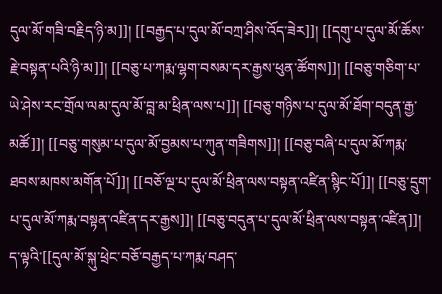དུལ་མོ་གཟི་བརྗིད་ཉི་མ]]། [[བརྒྱད་པ་དུལ་མོ་བཀྲ་ཤིས་འོད་ཟེར]]། [[དགུ་པ་དུལ་མོ་ཆོས་རྗེ་བསྟན་པའི་ཉི་མ]]། [[བཅུ་པ་ཀརྨ་ལྷག་བསམ་དར་རྒྱས་ཕུན་ཚོགས]]། [[བཅུ་གཅིག་པ་ཡེ་ཤེས་རང་གྲོལ་ལམ་དུལ་མོ་བླ་མ་ཕྲིན་ལས་པ]]། [[བཅུ་གཉིས་པ་དུལ་མོ་ཐོག་བདུན་རྒྱ་མཚོ]]། [[བཅུ་གསུམ་པ་དུལ་མོ་བྱམས་པ་ཀུན་གཟིགས]]། [[བཅུ་བཞི་པ་དུལ་མོ་ཀརྨ་ཐབས་མཁས་མགོན་པོ]]། [[བཅོ་ལྔ་པ་དུལ་མོ་ཕྲིན་ལས་བསྟན་འཛིན་སྙིང་པོ]]། [[བཅུ་དྲུག་པ་དུལ་མོ་ཀརྨ་བསྟན་འཛིན་དར་རྒྱས]]། [[བཅུ་བདུན་པ་དུལ་མོ་ཕྲིན་ལས་བསྟན་འཛིན]]། ད་ལྟའི་[[དུལ་མོ་སྐུ་ཕྲེང་བཅོ་བརྒྱད་པ་ཀརྨ་བཤད་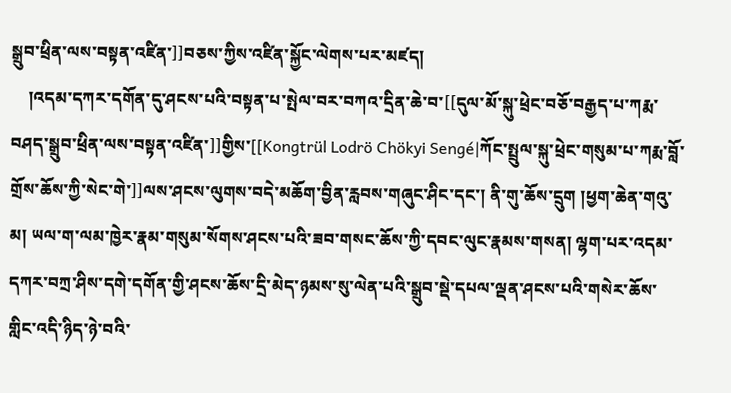སྒྲུབ་ཕྲིན་ལས་བསྟན་འཛིན་]]བཅས་ཀྱིས་འཛིན་སྐྱོང་ལེགས་པར་མཛད།
    །འདམ་དཀར་དགོན་དུ་ཤངས་པའི་བསྟན་པ་སྤེལ་བར་བཀའ་དྲིན་ཆེ་བ་[[དུལ་མོ་སྐུ་ཕྲེང་བཅོ་བརྒྱད་པ་ཀརྨ་བཤད་སྒྲུབ་ཕྲིན་ལས་བསྟན་འཛིན་]]གྱིས་[[Kongtrül Lodrö Chökyi Sengé|ཀོང་སྤྲུལ་སྐུ་ཕྲེང་གསུམ་པ་ཀརྨ་བློ་གྲོས་ཆོས་ཀྱི་སེང་གེ་]]ལས་ཤངས་ལུགས་བདེ་མཆོག་བྱིན་རླབས་གཞུང་ཤིང་དང་། ནི་གུ་ཆོས་དྲུག །ཕྱག་ཆེན་གའུ་མ། ཡལ་ག་ལམ་ཁྱེར་རྣམ་གསུམ་སོགས་ཤངས་པའི་ཟབ་གསང་ཆོས་ཀྱི་དབང་ལུང་རྣམས་གསན། ལྷག་པར་འདམ་དཀར་བཀྲ་ཤིས་དགེ་དགོན་གྱི་ཤངས་ཆོས་དྲི་མེད་ཉམས་སུ་ལེན་པའི་སྒྲུབ་སྡེ་དཔལ་ལྡན་ཤངས་པའི་གསེར་ཆོས་གླིང་འདི་ཉིད་ཉེ་བའི་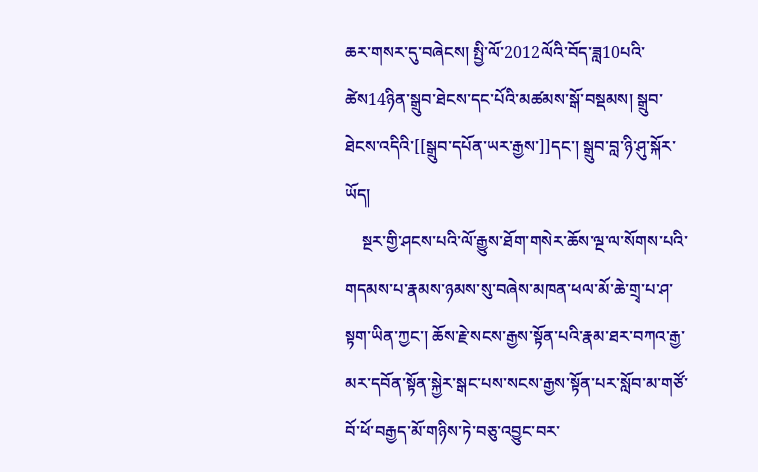ཆར་གསར་དུ་བཞེངས། སྤྱི་ལོ་2012ལོའི་བོད་ཟླ10པའི་ཚེས14ཉིན་སྒྲུབ་ཐེངས་དང་པོའི་མཚམས་སྒོ་བསྡམས། སྒྲུབ་ཐེངས་འདིའི་[[སྒྲུབ་དཔོན་ཡར་རྒྱས་]]དང་། སྒྲུབ་བླ་ཉི་ཤུ་སྐོར་ཡོད།
    སྔར་གྱི་ཤངས་པའི་ལོ་རྒྱུས་ཐོག་གསེར་ཆོས་ལྔ་ལ་སོགས་པའི་གདམས་པ་རྣམས་ཉམས་སུ་བཞེས་མཁན་ཕལ་མོ་ཆེ་གྲྭ་པ་ཤ་སྟག་ཡིན་ཀྱང་། ཆོས་རྗེ་སངས་རྒྱས་སྟོན་པའི་རྣམ་ཐར་བཀའ་རྒྱ་མར་དབོན་སྟོན་སྐྱེར་སྒང་པས་སངས་རྒྱས་སྟོན་པར་སློབ་མ་གཙོ་བོ་ཕོ་བརྒྱད་མོ་གཉིས་ཏེ་བཅུ་འབྱུང་བར་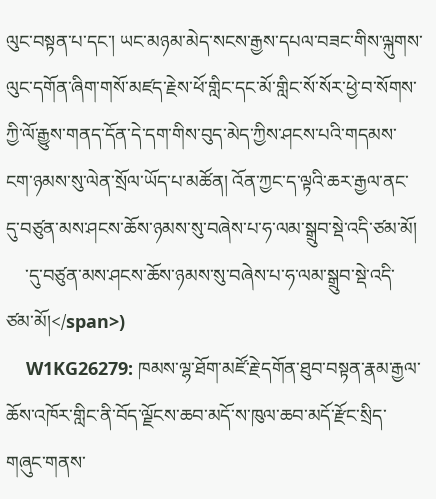ལུང་བསྟན་པ་དང་། ཡང་མཉམ་མེད་སངས་རྒྱས་དཔལ་བཟང་གིས་ལྐུགས་ལུང་དགོན་ཞིག་གསོ་མཛད་རྗེས་ཕོ་གླིང་དང་མོ་གླིང་སོ་སོར་ཕྱེ་བ་སོགས་ཀྱི་ལོ་རྒྱུས་གནད་དོན་དེ་དག་གིས་བུད་མེད་ཀྱིས་ཤངས་པའི་གདམས་ངག་ཉམས་སུ་ལེན་སྲོལ་ཡོད་པ་མཚོན། འོན་ཀྱང་ད་ལྟའི་ཆར་རྒྱལ་ནང་དུ་བཙུན་མས་ཤངས་ཆོས་ཉམས་སུ་བཞེས་པ་ཧ་ལམ་སྒྲུབ་སྡེ་འདི་ཙམ་མོ།
    ་དུ་བཙུན་མས་ཤངས་ཆོས་ཉམས་སུ་བཞེས་པ་ཧ་ལམ་སྒྲུབ་སྡེ་འདི་ཙམ་མོ།</span>)
    W1KG26279: ཁམས་ལྷ་ཐོག་མཛོ་རྗེ་དགོན་ཐུབ་བསྟན་རྣམ་རྒྱལ་ཆོས་འཁོར་གླིང་ནི་བོད་ལྗོངས་ཆབ་མདོ་ས་ཁུལ་ཆབ་མདོ་རྫོང་སྲིད་གཞུང་གནས་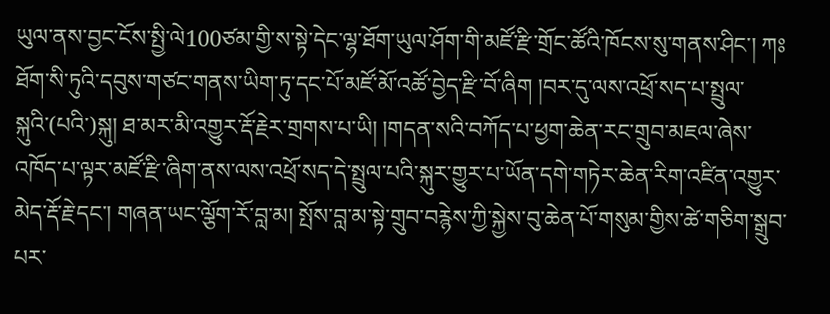ཡུལ་ནས་བྱང་ངོས་སྤྱི་ལེ100ཙམ་གྱི་ས་སྟེ་དེང་ལྷ་ཐོག་ཡུལ་ཤོག་གི་མཛོ་རྫི་གྲོང་ཚོའི་ཁོངས་སུ་གནས་ཤིང་། ཀཿཐོག་སི་ཏུའི་དབུས་གཙང་གནས་ཡིག་ཏུ་དང་པོ་མཛོ་མོ་འཚོ་བྱེད་རྫི་བོ་ཞིག །བར་དུ་ལས་འཕྲོ་སད་པ་སྤྲུལ་སྐུའི་(པའི་)སྐུ། ཐ་མར་མི་འགྱུར་རྡོ་རྗེར་གྲགས་པ་ཡི། །གདན་སའི་བཀོད་པ་ཕྱག་ཆེན་རང་གྲུབ་མཇལ་ཞེས་འཁོད་པ་ལྟར་མཛོ་རྫི་ཞིག་ནས་ལས་འཕྲོ་སད་དེ་སྤྲུལ་པའི་སྐུར་གྱུར་པ་ཡོན་དགེ་གཏེར་ཆེན་རིག་འཛིན་འགྱུར་མེད་རྡོ་རྗེ་དང་། གཞན་ཡང་ལྕོག་རོ་བླ་མ། སྤོས་བླ་མ་སྟེ་གྲུབ་བརྙེས་ཀྱི་སྐྱེས་བུ་ཆེན་པོ་གསུམ་གྱིས་ཚེ་གཅིག་སྒྲུབ་པར་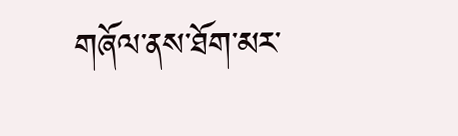གཞོལ་ནས་ཐོག་མར་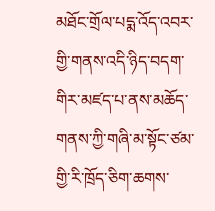མཐོང་གྲོལ་པདྨ་འོད་འབར་གྱི་གནས་འདི་ཉིད་བདག་གིར་མཛད་པ་ནས་མཆོད་གནས་ཀྱི་གཞི་མ་སྟོང་ཙམ་གྱི་རི་ཁྲོད་ཅིག་ཆགས་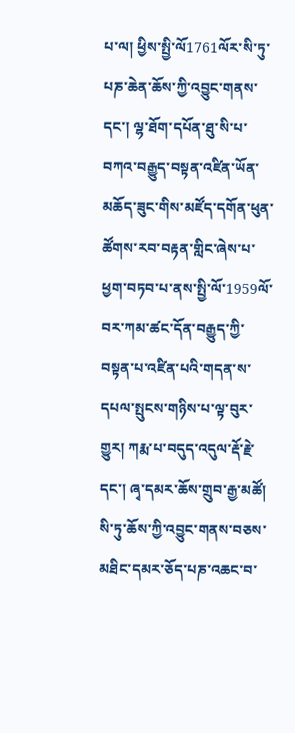པ་ལ། ཕྱིས་སྤྱི་ལོ1761ལོར་སི་ཏུ་པཎ་ཆེན་ཆོས་ཀྱི་འབྱུང་གནས་དང་། ལྷ་ཐོག་དཔོན་ཐུ་སི་པ་བཀའ་བརྒྱུད་བསྟན་འཛིན་ཡོན་མཆོད་ཟུང་གིས་མཛོད་དགོན་ཕུན་ཚོགས་རབ་བརྟན་གླིང་ཞེས་པ་ཕྱག་བཏབ་པ་ནས་སྤྱི་ལོ་1959ལོ་བར་ཀམ་ཚང་དོན་བརྒྱུད་ཀྱི་བསྟན་པ་འཛིན་པའི་གདན་ས་དཔལ་སྤུངས་གཉིས་པ་ལྟ་བུར་གྱུར། ཀརྨ་པ་བདུད་འདུལ་རྡོ་རྗེ་དང་། ཞྭ་དམར་ཆོས་གྲུབ་རྒྱ་མཚོ། སི་ཏུ་ཆོས་ཀྱི་འབྱུང་གནས་བཅས་མཐིང་དམར་ཅོད་པཎ་འཆང་བ་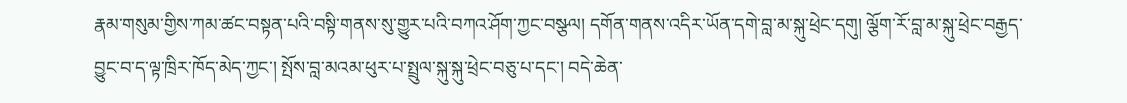རྣམ་གསུམ་གྱིས་ཀམ་ཚང་བསྟན་པའི་བསྟི་གནས་སུ་གྱུར་པའི་བཀའ་ཤོག་ཀྱང་བསྩལ། དགོན་གནས་འདིར་ཡོན་དགེ་བླ་མ་སྐུ་ཕྲེང་དགུ། ལྕོག་རོ་བླ་མ་སྐུ་ཕྲེང་བརྒྱད་བྱུང་བ་ད་ལྟ་ཁྲིར་ཁོད་མེད་ཀྱང་། སྤོས་བླ་མའམ་ཕུར་པ་སྤྲུལ་སྐུ་སྐུ་ཕྲེང་བཅུ་པ་དང་། བདེ་ཆེན་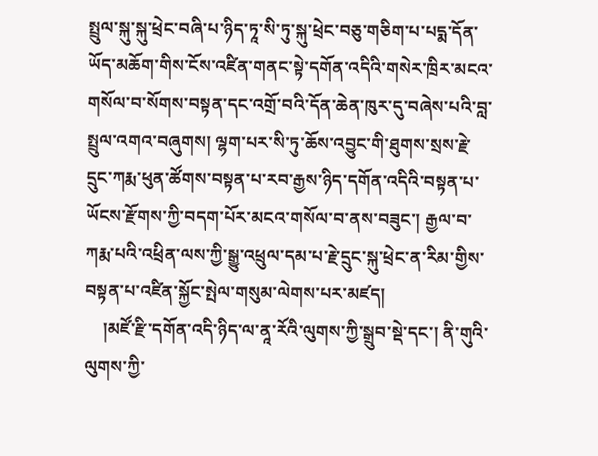སྤྲུལ་སྐུ་སྐུ་ཕྲེང་བཞི་པ་ཉིད་ཏཱ་སི་ཏུ་སྐུ་ཕྲེང་བཅུ་གཅིག་པ་པདྨ་དོན་ཡོད་མཆོག་གིས་ངོས་འཛིན་གནང་སྟེ་དགོན་འདིའི་གསེར་ཁྲིར་མངའ་གསོལ་བ་སོགས་བསྟན་དང་འགྲོ་བའི་དོན་ཆེན་ཁུར་དུ་བཞེས་པའི་བླ་སྤྲུལ་འགའ་བཞུགས། ལྷག་པར་སི་ཏུ་ཆོས་འབྱུང་གི་ཐུགས་སྲས་རྗེ་དྲུང་ཀརྨ་ཕུན་ཚོགས་བསྟན་པ་རབ་རྒྱས་ཉིད་དགོན་འདིའི་བསྟན་པ་ཡོངས་རྫོགས་ཀྱི་བདག་པོར་མངའ་གསོལ་བ་ནས་བཟུང་། རྒྱལ་བ་ཀརྨ་པའི་འཕྲིན་ལས་ཀྱི་སྒྱུ་འཕྲུལ་དམ་པ་རྗེ་དྲུང་སྐུ་ཕྲེང་ན་རིམ་གྱིས་བསྟན་པ་འཛིན་སྐྱོང་སྤེལ་གསུམ་ལེགས་པར་མཛད།
    །མཛོ་རྫི་དགོན་འདི་ཉིད་ལ་ནཱ་རོའི་ལུགས་ཀྱི་སྒྲུབ་སྡེ་དང་། ནི་གུའི་ལུགས་ཀྱི་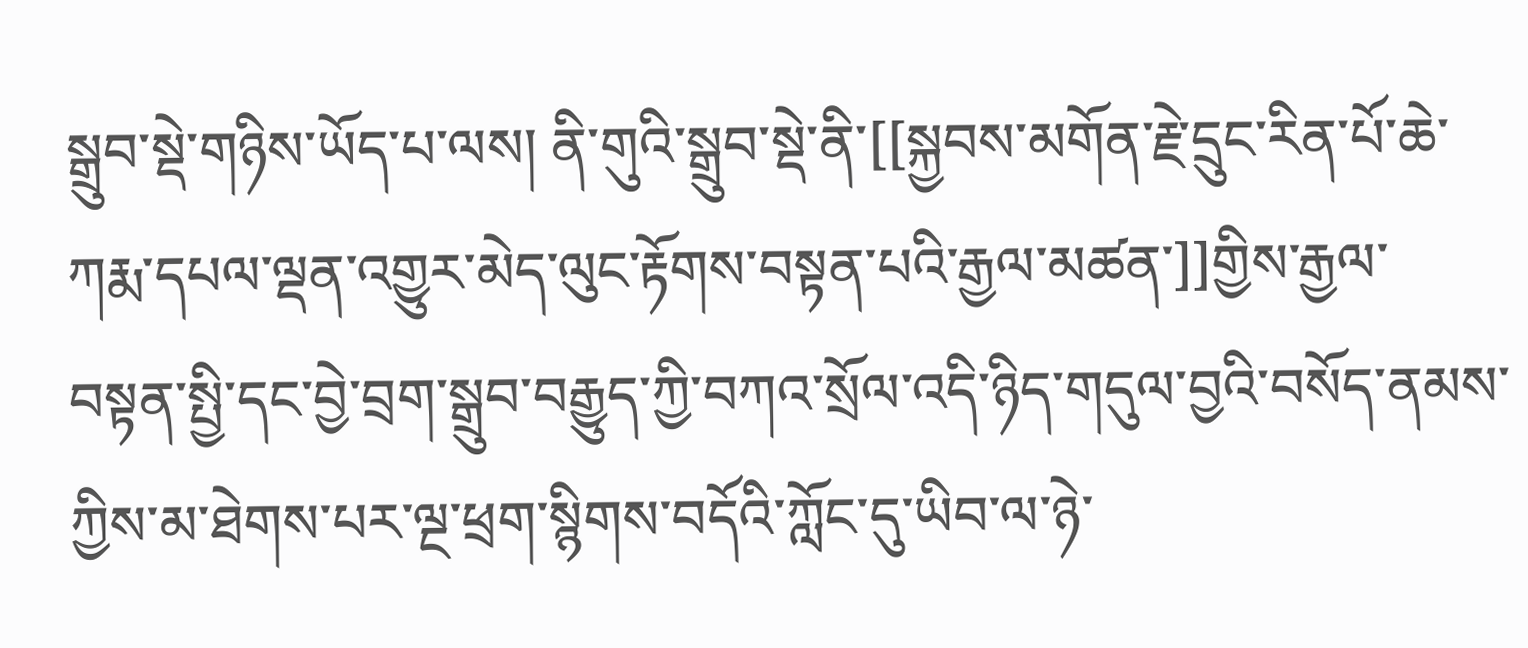སྒྲུབ་སྡེ་གཉིས་ཡོད་པ་ལས། ནི་གུའི་སྒྲུབ་སྡེ་ནི་[[སྐྱབས་མགོན་རྗེ་དྲུང་རིན་པོ་ཆེ་ཀརྨ་དཔལ་ལྡན་འགྱུར་མེད་ལུང་རྟོགས་བསྟན་པའི་རྒྱལ་མཚན་]]གྱིས་རྒྱལ་བསྟན་སྤྱི་དང་བྱེ་བྲག་སྒྲུབ་བརྒྱུད་ཀྱི་བཀའ་སྲོལ་འདི་ཉིད་གདུལ་བྱའི་བསོད་ནམས་ཀྱིས་མ་ཐེགས་པར་ལྔ་ཕྲག་སྙིགས་བདོའི་ཀློང་དུ་ཡིབ་ལ་ཉེ་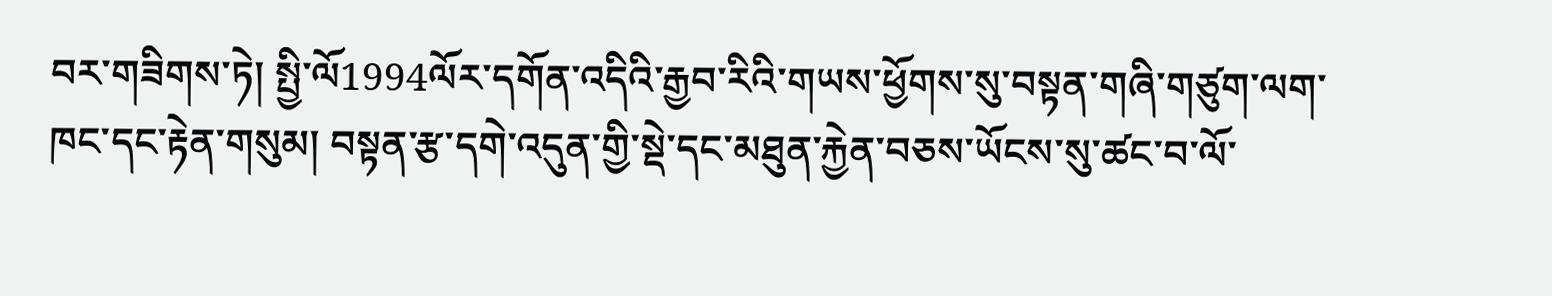བར་གཟིགས་ཏེ། སྤྱི་ལོ1994ལོར་དགོན་འདིའི་རྒྱབ་རིའི་གཡས་ཕྱོགས་སུ་བསྟན་གཞི་གཙུག་ལག་ཁང་དང་རྟེན་གསུམ། བསྟན་རྩ་དགེ་འདུན་གྱི་སྡེ་དང་མཐུན་རྐྱེན་བཅས་ཡོངས་སུ་ཚང་བ་ལོ་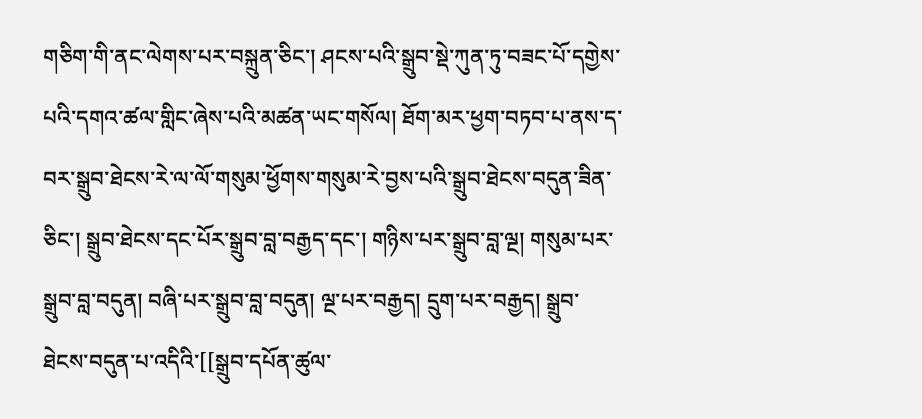གཅིག་གི་ནང་ལེགས་པར་བསྐྲུན་ཅིང་། ཤངས་པའི་སྒྲུབ་སྡེ་ཀུན་ཏུ་བཟང་པོ་དགྱེས་པའི་དགའ་ཚལ་གླིང་ཞེས་པའི་མཚན་ཡང་གསོལ། ཐོག་མར་ཕྱག་བཏབ་པ་ནས་ད་བར་སྒྲུབ་ཐེངས་རེ་ལ་ལོ་གསུམ་ཕྱོགས་གསུམ་རེ་བྱས་པའི་སྒྲུབ་ཐེངས་བདུན་ཟིན་ཅིང་། སྒྲུབ་ཐེངས་དང་པོར་སྒྲུབ་བླ་བརྒྱད་དང་། གཉིས་པར་སྒྲུབ་བླ་ལྔ། གསུམ་པར་སྒྲུབ་བླ་བདུན། བཞི་པར་སྒྲུབ་བླ་བདུན། ལྔ་པར་བརྒྱད། དྲུག་པར་བརྒྱད། སྒྲུབ་ཐེངས་བདུན་པ་འདིའི་[[སྒྲུབ་དཔོན་ཚུལ་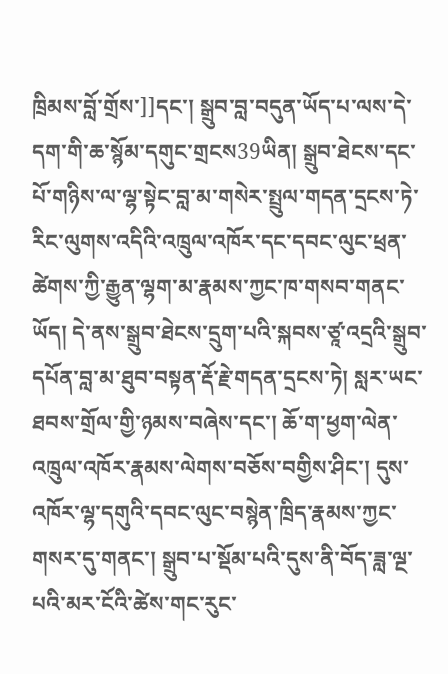ཁྲིམས་བློ་གྲོས་]]དང་། སྒྲུབ་བླ་བདུན་ཡོད་པ་ལས་དེ་དག་གི་ཆ་སྙོམ་དགུང་གྲངས39ཡིན། སྒྲུབ་ཐེངས་དང་པོ་གཉིས་ལ་ལྷ་སྟེང་བླ་མ་གསེར་སྤྲུལ་གདན་དྲངས་ཏེ་རིང་ལུགས་འདིའི་འཁྲུལ་འཁོར་དང་དབང་ལུང་ཕྲན་ཚེགས་ཀྱི་རྒྱུན་ལྷག་མ་རྣམས་ཀྱང་ཁ་གསབ་གནང་ཡོད། དེ་ནས་སྒྲུབ་ཐེངས་དྲུག་པའི་སྐབས་ཙཱ་འདྲའི་སྒྲུབ་དཔོན་བླ་མ་ཐུབ་བསྟན་རྡོ་རྗེ་གདན་དྲངས་ཏེ། སླར་ཡང་ཐབས་གྲོལ་གྱི་ཉམས་བཞེས་དང་། ཆོ་ག་ཕྱག་ལེན་འཁྲུལ་འཁོར་རྣམས་ལེགས་བཅོས་བགྱིས་ཤིང་། དུས་འཁོར་ལྷ་དགུའི་དབང་ལུང་བསྙེན་ཁྲིད་རྣམས་ཀྱང་གསར་དུ་གནང་། སྒྲུབ་པ་སྡོམ་པའི་དུས་ནི་བོད་ཟླ་ལྔ་པའི་མར་ངོའི་ཚེས་གང་རུང་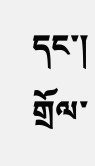དང་། གྲོལ་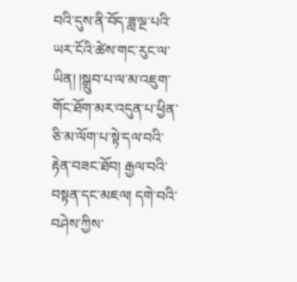བའི་དུས་ནི་བོད་ཟླ་ལྔ་པའི་ཡར་ངོའི་ཚེས་གང་རུང་ལ་ཡིན། །སྒྲུབ་པ་ལ་མ་འཇུག་གོང་ཐོག་མར་འདུན་པ་ཕྱིན་ཅི་མ་ལོག་པ་སྟེ་དལ་བའི་རྟེན་བཟང་ཐོབ། རྒྱལ་བའི་བསྟན་དང་མཇལ། དགེ་བའི་བཤེས་ཀྱིས་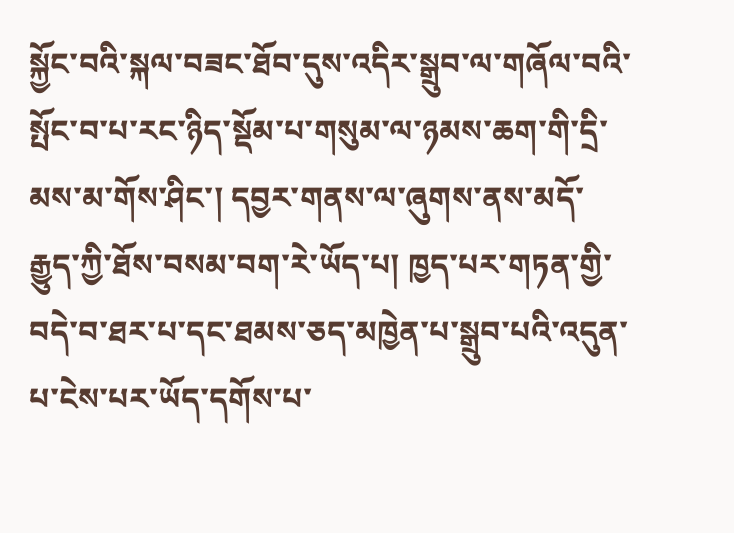སྐྱོང་བའི་སྐལ་བཟང་ཐོབ་དུས་འདིར་སྒྲུབ་ལ་གཞོལ་བའི་སྤོང་བ་པ་རང་ཉིད་སྡོམ་པ་གསུམ་ལ་ཉམས་ཆག་གི་དྲི་མས་མ་གོས་ཤིང་། དབྱར་གནས་ལ་ཞུགས་ནས་མདོ་རྒྱུད་ཀྱི་ཐོས་བསམ་བག་རེ་ཡོད་པ། ཁྱད་པར་གཏན་གྱི་བདེ་བ་ཐར་པ་དང་ཐམས་ཅད་མཁྱེན་པ་སྒྲུབ་པའི་འདུན་པ་ངེས་པར་ཡོད་དགོས་པ་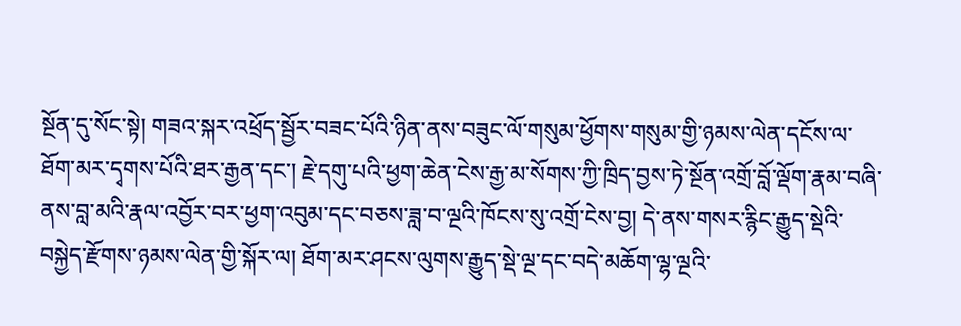སྔོན་དུ་སོང་སྟེ། གཟའ་སྐར་འཕྲོད་སྦྱོར་བཟང་པོའི་ཉིན་ནས་བཟུང་ལོ་གསུམ་ཕྱོགས་གསུམ་གྱི་ཉམས་ལེན་དངོས་ལ་ཐོག་མར་དྭགས་པོའི་ཐར་རྒྱན་དང་། རྗེ་དགུ་པའི་ཕྱག་ཆེན་ངེས་རྒྱ་མ་སོགས་ཀྱི་ཁྲིད་བྱས་ཏེ་སྔོན་འགྲོ་བློ་ལྡོག་རྣམ་བཞི་ནས་བླ་མའི་རྣལ་འབྱོར་བར་ཕྱག་འབུམ་དང་བཅས་ཟླ་བ་ལྔའི་ཁོངས་སུ་འགྲོ་ངེས་བྱ། དེ་ནས་གསར་རྙིང་རྒྱུད་སྡེའི་བསྐྱེད་རྫོགས་ཉམས་ལེན་གྱི་སྐོར་ལ། ཐོག་མར་ཤངས་ལུགས་རྒྱུད་སྡེ་ལྔ་དང་བདེ་མཆོག་ལྷ་ལྔའི་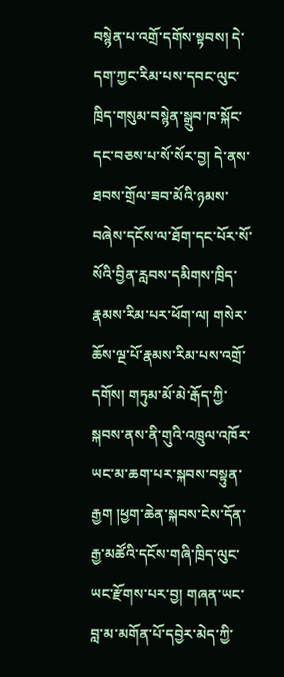བསྙེན་པ་འགྲོ་དགོས་སྟབས། དེ་དག་ཀྱང་རིམ་པས་དབང་ལུང་ཁྲིད་གསུམ་བསྙེན་སྒྲུབ་ཁ་སྐོང་དང་བཅས་པ་སོ་སོར་བྱ། དེ་ནས་ཐབས་གྲོལ་ཟབ་མོའི་ཉམས་བཞེས་དངོས་ལ་ཐོག་དང་པོར་སོ་སོའི་བྱིན་རླབས་དམིགས་ཁྲིད་རྣམས་རིམ་པར་ཕོག་ལ། གསེར་ཆོས་ལྔ་པོ་རྣམས་རིམ་པས་འགྲོ་དགོས། གཏུམ་མོ་མེ་རྒོད་ཀྱི་སྐབས་ནས་ནི་གུའི་འཁྲུལ་འཁོར་ཡང་མ་ཆག་པར་སྐབས་བསྟུན་རྒྱག །ཕྱག་ཆེན་སྐབས་ངེས་དོན་རྒྱ་མཚོའི་དངོས་གཞི་ཁྲིད་ལུང་ཡང་རྫོགས་པར་བྱ། གཞན་ཡང་བླ་མ་མགོན་པོ་དབྱེར་མེད་ཀྱི་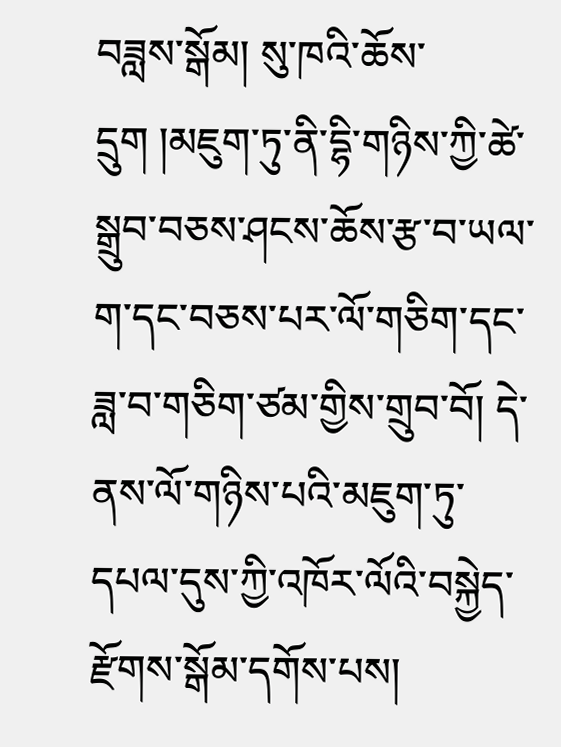བཟླས་སྒོམ། སུ་ཁའི་ཆོས་དྲུག །མཇུག་ཏུ་ནི་དྷི་གཉིས་ཀྱི་ཚེ་སྒྲུབ་བཅས་ཤངས་ཆོས་རྩ་བ་ཡལ་ག་དང་བཅས་པར་ལོ་གཅིག་དང་ཟླ་བ་གཅིག་ཙམ་གྱིས་གྲུབ་བོ། དེ་ནས་ལོ་གཉིས་པའི་མཇུག་ཏུ་དཔལ་དུས་ཀྱི་འཁོར་ལོའི་བསྐྱེད་རྫོགས་སྒོམ་དགོས་པས།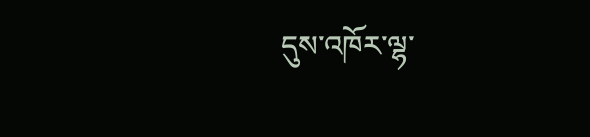དུས་འཁོར་ལྷ་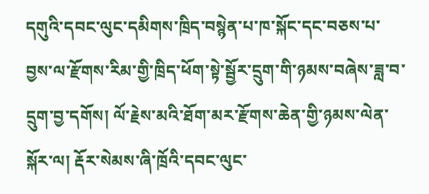དགུའི་དབང་ལུང་དམིགས་ཁྲིད་བསྙེན་པ་ཁ་སྐོང་དང་བཅས་པ་བྱས་ལ་རྫོགས་རིམ་གྱི་ཁྲིད་ཕོག་སྟེ་སྦྱོར་དྲུག་གི་ཉམས་བཞེས་ཟླ་བ་དྲུག་བྱ་དགོས། ལོ་རྗེས་མའི་ཐོག་མར་རྫོགས་ཆེན་གྱི་ཉམས་ལེན་སྐོར་ལ། རྡོར་སེམས་ཞི་ཁྲོའི་དབང་ལུང་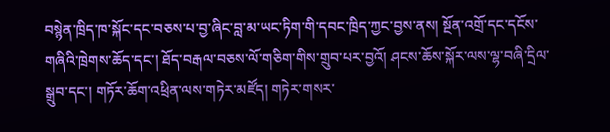བསྙེན་ཁྲིད་ཁ་སྐོང་དང་བཅས་པ་བྱ་ཞིང་བླ་མ་ཡང་ཏིག་གི་དབང་ཁྲིད་ཀྱང་བྱས་ནས། སྔོན་འགྲོ་དང་དངོས་གཞིའི་ཁྲེགས་ཆོད་དང་། ཐོད་བརྒལ་བཅས་ལོ་གཅིག་གིས་གྲུབ་པར་བྱའོ། ཤངས་ཆོས་སྐོར་ལས་ལྷ་བཞི་དྲིལ་སྒྲུབ་དང་། གཏོར་ཆོག་འཕྲིན་ལས་གཏེར་མཛོད། གཏེར་གསར་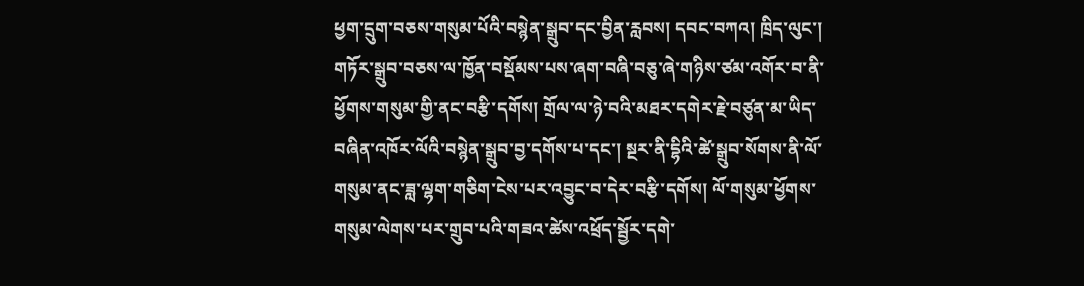ཕྱག་དྲུག་བཅས་གསུམ་པོའི་བསྙེན་སྒྲུབ་དང་བྱིན་རླབས། དབང་བཀའ། ཁྲིད་ལུང་། གཏོར་སྒྲུབ་བཅས་ལ་ཁྱོན་བསྡོམས་པས་ཞག་བཞི་བཅུ་ཞེ་གཉིས་ཙམ་འགོར་བ་ནི་ཕྱོགས་གསུམ་གྱི་ནང་བརྩི་དགོས། གྲོལ་ལ་ཉེ་བའི་མཐར་དགེར་རྗེ་བཙུན་མ་ཡིད་བཞིན་འཁོར་ལོའི་བསྙེན་སྒྲུབ་བྱ་དགོས་པ་དང་། སྔར་ནི་དྷིའི་ཚེ་སྒྲུབ་སོགས་ནི་ལོ་གསུམ་ནང་ཟླ་ལྷག་གཅིག་ངེས་པར་འབྱུང་བ་དེར་བརྩི་དགོས། ལོ་གསུམ་ཕྱོགས་གསུམ་ལེགས་པར་གྲུབ་པའི་གཟའ་ཚེས་འཕྲོད་སྦྱོར་དགེ་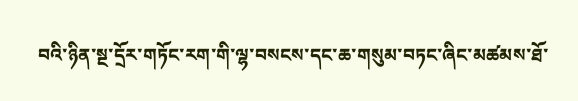བའི་ཉིན་སྔ་དྲོར་གཏོང་རག་གི་ལྷ་བསངས་དང་ཆ་གསུམ་བཏང་ཞིང་མཚམས་ཐོ་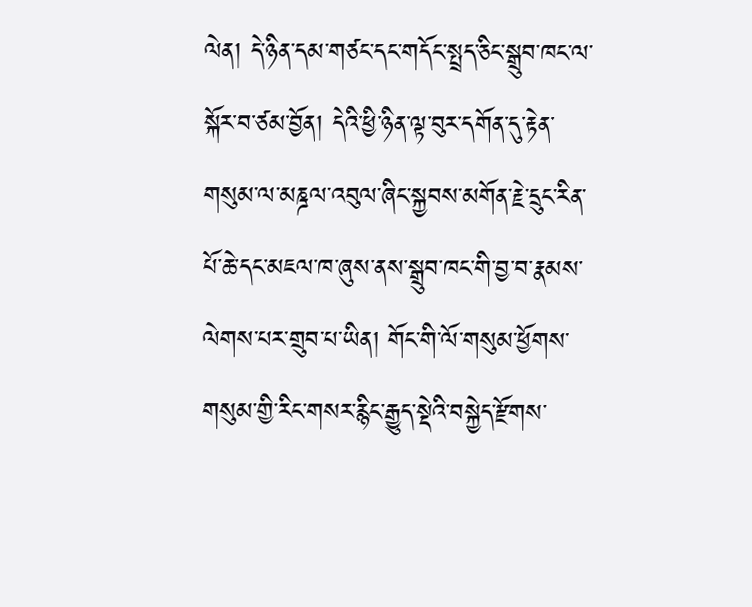ལེན། དེ་ཉིན་དམ་གཙང་དང་གདོང་སྤྲད་ཅིང་སྒྲུབ་ཁང་ལ་སྐོར་བ་ཙམ་བྱོན། དེའི་ཕྱི་ཉིན་ལྟ་བུར་དགོན་དུ་རྟེན་གསུམ་ལ་མཎྜལ་འབུལ་ཞིང་སྐྱབས་མགོན་རྗེ་དྲུང་རིན་པོ་ཆེ་དང་མཇལ་ཁ་ཞུས་ནས་སྒྲུབ་ཁང་གི་བྱ་བ་རྣམས་ལེགས་པར་གྲུབ་པ་ཡིན། གོང་གི་ལོ་གསུམ་ཕྱོགས་གསུམ་གྱི་རིང་གསར་རྙིང་རྒྱུད་སྡེའི་བསྐྱེད་རྫོགས་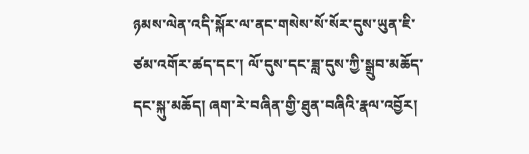ཉམས་ལེན་འདི་སྐོར་ལ་ནང་གསེས་སོ་སོར་དུས་ཡུན་ཇི་ཙམ་འགོར་ཚད་དང་། ལོ་དུས་དང་ཟླ་དུས་ཀྱི་སྒྲུབ་མཆོད་དང་སྐུ་མཆོད། ཞག་རེ་བཞིན་གྱི་ཐུན་བཞིའི་རྣལ་འབྱོར།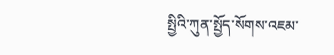སྤྱིའི་ཀུན་སྤྱོད་སོགས་འཇམ་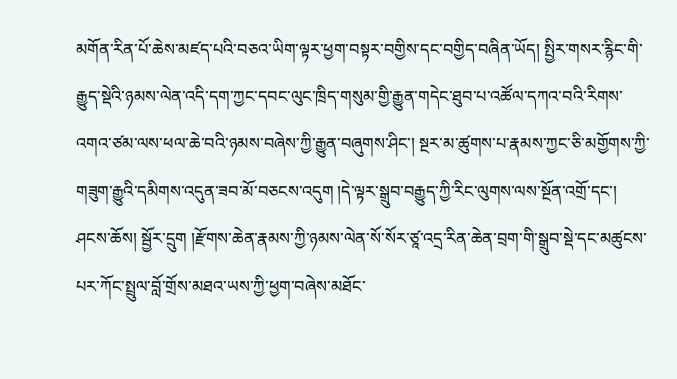མགོན་རིན་པོ་ཆེས་མཛད་པའི་བཅའ་ཡིག་ལྟར་ཕྱག་བསྟར་བགྱིས་དང་བགྱིད་བཞིན་ཡོད། སྤྱིར་གསར་རྙིང་གི་རྒྱུད་སྡེའི་ཉམས་ལེན་འདི་དག་ཀྱང་དབང་ལུང་ཁྲིད་གསུམ་གྱི་རྒྱུན་གདེང་ཐུབ་པ་འཚོལ་དཀའ་བའི་རིགས་འགའ་ཙམ་ལས་ཕལ་ཆེ་བའི་ཉམས་བཞེས་ཀྱི་རྒྱུན་བཞུགས་ཤིང་། སྔར་མ་ཚུགས་པ་རྣམས་ཀྱང་ཅི་མགྱོགས་ཀྱི་གཟུག་རྒྱུའི་དམིགས་འདུན་ཟབ་མོ་བཅངས་འདུག །དེ་ལྟར་སྒྲུབ་བརྒྱུད་ཀྱི་རིང་ལུགས་ལས་སྔོན་འགྲོ་དང་། ཤངས་ཆོས། སྦྱོར་དྲུག །རྫོགས་ཆེན་རྣམས་ཀྱི་ཉམས་ལེན་སོ་སོར་ཙཱ་འདྲ་རིན་ཆེན་བྲག་གི་སྒྲུབ་སྡེ་དང་མཚུངས་པར་ཀོང་སྤྲུལ་བློ་གྲོས་མཐའ་ཡས་ཀྱི་ཕྱག་བཞེས་མཐོང་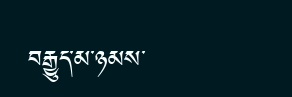བརྒྱུད་མ་ཉམས་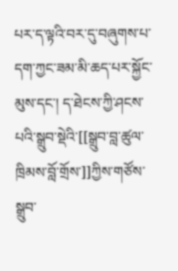པར་ད་ལྟའི་བར་དུ་བཞུགས་པ་དག་ཀྱང་ཟམ་མི་ཆད་པར་སྐྱོང་མུས་དང་། ད་ཐེངས་ཀྱི་ཤངས་པའི་སྒྲུབ་སྡེའི་[[སྒྲུབ་བླ་ཚུལ་ཁྲིམས་བློ་གྲོས་]]ཀྱིས་གཙོས་སྒྲུབ་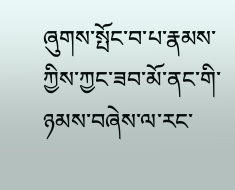ཞུགས་སྤོང་བ་པ་རྣམས་ཀྱིས་ཀྱང་ཟབ་མོ་ནང་གི་ཉམས་བཞེས་ལ་རང་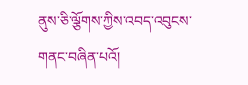ནུས་ཅི་ལྕོགས་ཀྱིས་འབད་འབུངས་གནང་བཞིན་པའོ།